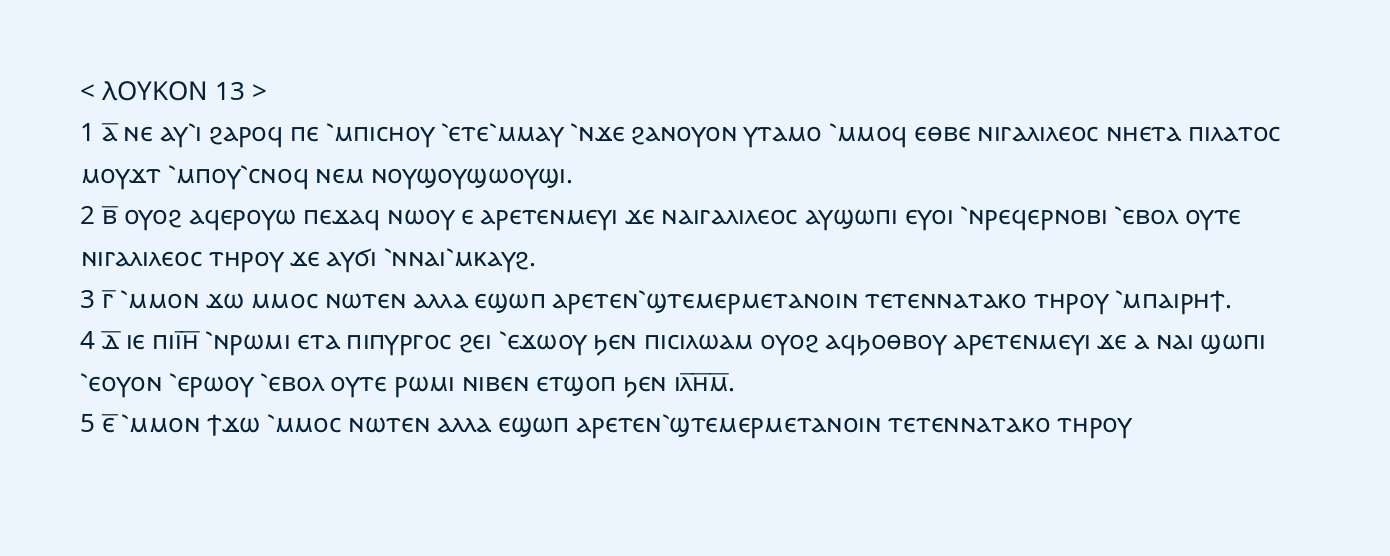< ⲖⲞⲨⲔⲞⲚ 13 >
1 ⲁ̅ ⲛⲉ ⲁⲩ⳿ⲓ ϩⲁⲣⲟϥ ⲡⲉ ⳿ⲙⲡⲓⲥⲏⲟⲩ ⳿ⲉⲧⲉ⳿ⲙⲙⲁⲩ ⳿ⲛϫⲉ ϩⲁⲛⲟⲩⲟⲛ ⲩⲧⲁⲙⲟ ⳿ⲙⲙⲟϥ ⲉⲑⲃⲉ ⲛⲓⲅⲁⲗⲓⲗⲉⲟⲥ ⲛⲏⲉⲧⲁ ⲡⲓⲗⲁⲧⲟⲥ ⲙⲟⲩϫⲧ ⳿ⲙⲡⲟⲩ⳿ⲥⲛⲟϥ ⲛⲉⲙ ⲛⲟⲩϣⲟⲩϣⲱⲟⲩϣⲓ.
2 ⲃ̅ ⲟⲩⲟϩ ⲁϥⲉⲣⲟⲩⲱ ⲡⲉϫⲁϥ ⲛⲱⲟⲩ ⲉ ⲁⲣⲉⲧⲉⲛⲙⲉⲩⲓ ϫⲉ ⲛⲁⲓⲅⲁⲗⲓⲗⲉⲟⲥ ⲁⲩϣⲱⲡⲓ ⲉⲩⲟⲓ ⳿ⲛⲣⲉϥⲉⲣⲛⲟⲃⲓ ⳿ⲉⲃⲟⲗ ⲟⲩⲧⲉ ⲛⲓⲅⲁⲗⲓⲗⲉⲟⲥ ⲧⲏⲣⲟⲩ ϫⲉ ⲁⲩϭⲓ ⳿ⲛⲛⲁⲓ⳿ⲙⲕⲁⲩϩ.
3 ⲅ̅ ⳿ⲙⲙⲟⲛ ϫⲱ ⲙⲙⲟⲥ ⲛⲱⲧⲉⲛ ⲁⲗⲗⲁ ⲉϣⲱⲡ ⲁⲣⲉⲧⲉⲛ⳿ϣⲧⲉⲙⲉⲣⲙⲉⲧⲁⲛⲟⲓⲛ ⲧⲉⲧⲉⲛⲛⲁⲧⲁⲕⲟ ⲧⲏⲣⲟⲩ ⳿ⲙⲡⲁⲓⲣⲏϯ.
4 ⲇ̅ ⲓⲉ ⲡⲓⲓ̅ⲏ̅ ⳿ⲛⲣⲱⲙⲓ ⲉⲧⲁ ⲡⲓⲡⲩⲣⲅⲟⲥ ϩⲉⲓ ⳿ⲉϫⲱⲟⲩ ϧⲉⲛ ⲡⲓⲥⲓⲗⲱⲁⲙ ⲟⲩⲟϩ ⲁϥϧⲟⲑⲃⲟⲩ ⲁⲣⲉⲧⲉⲛⲙⲉⲩⲓ ϫⲉ ⲁ ⲛⲁⲓ ϣⲱⲡⲓ ⳿ⲉⲟⲩⲟⲛ ⳿ⲉⲣⲱⲟⲩ ⳿ⲉⲃⲟⲗ ⲟⲩⲧⲉ ⲣⲱⲙⲓ ⲛⲓⲃⲉⲛ ⲉⲧϣⲟⲡ ϧⲉⲛ ⲓⲗ̅ⲏ̅ⲙ̅.
5 ⲉ̅ ⳿ⲙⲙⲟⲛ ϯϫⲱ ⳿ⲙⲙⲟⲥ ⲛⲱⲧⲉⲛ ⲁⲗⲗⲁ ⲉϣⲱⲡ ⲁⲣⲉⲧⲉⲛ⳿ϣⲧⲉⲙⲉⲣⲙⲉⲧⲁⲛⲟⲓⲛ ⲧⲉⲧⲉⲛⲛⲁⲧⲁⲕⲟ ⲧⲏⲣⲟⲩ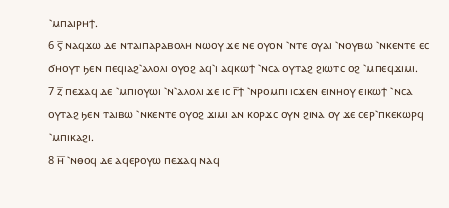⳿ⲙⲡⲁⲓⲣⲏϯ.
6 ⲋ̅ ⲛⲁϥϫⲱ ⲇⲉ ⲛⲧⲁⲓⲡⲁⲣⲁⲃⲟⲗⲏ ⲛⲱⲟⲩ ϫⲉ ⲛⲉ ⲟⲩⲟⲛ ⳿ⲛⲧⲉ ⲟⲩⲁⲓ ⳿ⲛⲟⲩⲃⲱ ⳿ⲛⲕⲉⲛⲧⲉ ⲉⲥ ϭⲏⲟⲩⲧ ϧⲉⲛ ⲡⲉϥⲓⲁϩ⳿ⲁⲗⲟⲗⲓ ⲟⲩⲟϩ ⲁϥ⳿ⲓ ⲁϥⲕⲱϯ ⳿ⲛⲥⲁ ⲟⲩⲧⲁϩ ϩⲓⲱⲧⲥ ⲟϩ ⳿ⲙⲡⲉϥϫⲓⲙⲓ.
7 ⲍ̅ ⲡⲉϫⲁϥ ⲇⲉ ⳿ⲙⲡⲓⲟⲩⲱⲓ ⳿ⲛ⳿ⲁⲗⲟⲗⲓ ϫⲉ ⲓⲥ ⲅ̅ϯ ⳿ⲛⲣⲟⲙⲡⲓ ⲓⲥϫⲉⲛ ⲉⲓⲛⲏⲟⲩ ⲉⲓⲕⲱϯ ⳿ⲛⲥⲁ ⲟⲩⲧⲁϩ ϧⲉⲛ ⲧⲁⲓⲃⲱ ⳿ⲛⲕⲉⲛⲧⲉ ⲟⲩⲟϩ ϫⲓⲙⲓ ⲁⲛ ⲕⲟⲣϫⲥ ⲟⲩⲛ ϩⲓⲛⲁ ⲟⲩ ϫⲉ ⲥⲉⲣ⳿ⲡⲕⲉⲕⲱⲣϥ ⳿ⲙⲡⲓⲕⲁϩⲓ.
8 ⲏ̅ ⳿ⲛⲑⲟϥ ⲇⲉ ⲁϥⲉⲣⲟⲩⲱ ⲡⲉϫⲁϥ ⲛⲁϥ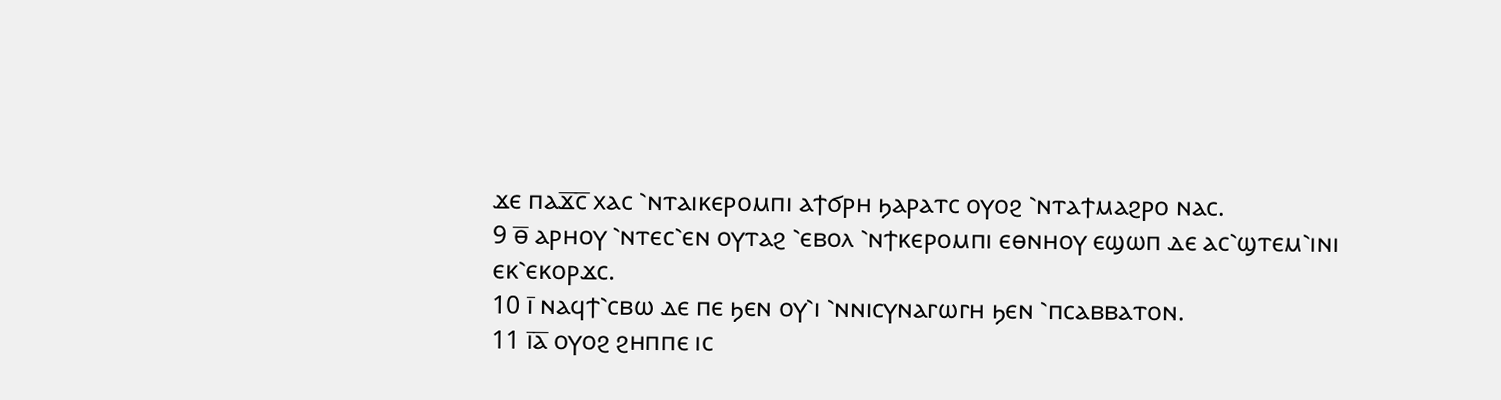ϫⲉ ⲡⲁϫ̅ⲥ̅ ⲭⲁⲥ ⳿ⲛⲧⲁⲓⲕⲉⲣⲟⲙⲡⲓ ⲁϯϭⲣⲏ ϧⲁⲣⲁⲧⲥ ⲟⲩⲟϩ ⳿ⲛⲧⲁϯⲙⲁϩⲣⲟ ⲛⲁⲥ.
9 ⲑ̅ ⲁⲣⲏⲟⲩ ⳿ⲛⲧⲉⲥ⳿ⲉⲛ ⲟⲩⲧⲁϩ ⳿ⲉⲃⲟⲗ ⳿ⲛϯⲕⲉⲣⲟⲙⲡⲓ ⲉⲑⲛⲏⲟⲩ ⲉϣⲱⲡ ⲇⲉ ⲁⲥ⳿ϣⲧⲉⲙ⳿ⲓⲛⲓ ⲉⲕ⳿ⲉⲕⲟⲣϫⲥ.
10 ⲓ̅ ⲛⲁϥϯ⳿ⲥⲃⲱ ⲇⲉ ⲡⲉ ϧⲉⲛ ⲟⲩ⳿ⲓ ⳿ⲛⲛⲓⲥⲩⲛⲁⲅⲱⲅⲏ ϧⲉⲛ ⳿ⲡⲥⲁⲃⲃⲁⲧⲟⲛ.
11 ⲓ̅ⲁ̅ ⲟⲩⲟϩ ϩⲏⲡⲡⲉ ⲓⲥ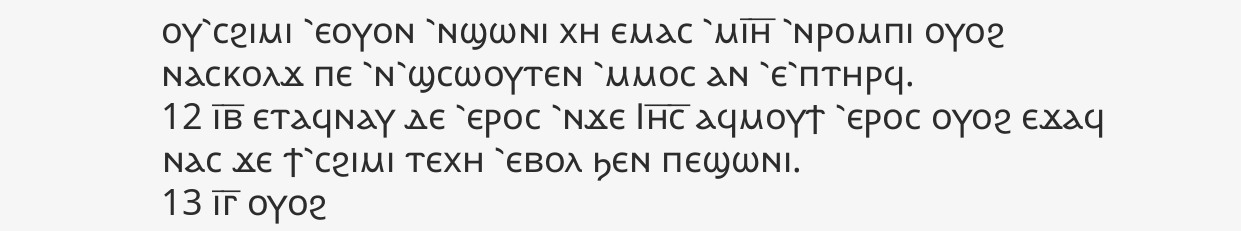ⲟⲩ⳿ⲥϩⲓⲙⲓ ⳿ⲉⲟⲩⲟⲛ ⳿ⲛϣⲱⲛⲓ ⲭⲏ ⲉⲙⲁⲥ ⳿ⲙⲓ̅ⲏ̅ ⳿ⲛⲣⲟⲙⲡⲓ ⲟⲩⲟϩ ⲛⲁⲥⲕⲟⲗϫ ⲡⲉ ⳿ⲛ⳿ϣⲥⲱⲟⲩⲧⲉⲛ ⳿ⲙⲙⲟⲥ ⲁⲛ ⳿ⲉ⳿ⲡⲧⲏⲣϥ.
12 ⲓ̅ⲃ̅ ⲉⲧⲁϥⲛⲁⲩ ⲇⲉ ⳿ⲉⲣⲟⲥ ⳿ⲛϫⲉ Ⲓⲏ̅ⲥ̅ ⲁϥⲙⲟⲩϯ ⳿ⲉⲣⲟⲥ ⲟⲩⲟϩ ⲉϫⲁϥ ⲛⲁⲥ ϫⲉ ϯ⳿ⲥϩⲓⲙⲓ ⲧⲉⲭⲏ ⳿ⲉⲃⲟⲗ ϧⲉⲛ ⲡⲉϣⲱⲛⲓ.
13 ⲓ̅ⲅ̅ ⲟⲩⲟϩ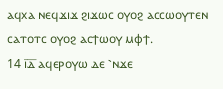ⲁϥⲭⲁ ⲛⲉϥϫⲓϫ ϩⲓϫⲱⲥ ⲟⲩⲟϩ ⲁⲥⲥⲱⲟⲩⲧⲉⲛ ⲥⲁⲧⲟⲧⲥ ⲟⲩⲟϩ ⲁⲥϯⲱⲟⲩ ⲙⲫϯ.
14 ⲓ̅ⲇ̅ ⲁϥⲉⲣⲟⲩⲱ ⲇⲉ ⳿ⲛϫⲉ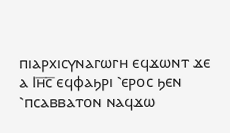ⲡⲓⲁⲣⲭⲓⲥⲩⲛⲁⲅⲱⲅⲏ ⲉϥϫⲱⲛⲧ ϫⲉ ⲁ Ⲓⲏ̅ⲥ̅ ⲉϥⲫⲁϧⲣⲓ ⳿ⲉⲣⲟⲥ ϧⲉⲛ ⳿ⲡⲥⲁⲃⲃⲁⲧⲟⲛ ⲛⲁϥϫⲱ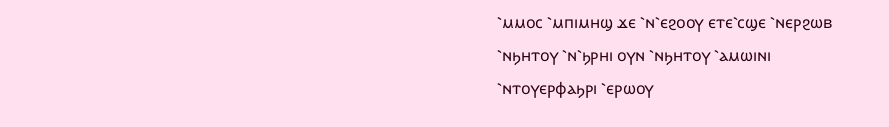⳿ⲙⲙⲟⲥ ⳿ⲙⲡⲓⲙⲏϣ ϫⲉ ⳿ⲛ⳿ⲉϩⲟⲟⲩ ⲉⲧⲉ⳿ⲥϣⲉ ⳿ⲛⲉⲣϩⲱⲃ ⳿ⲛϧⲏⲧⲟⲩ ⳿ⲛ⳿ϧⲣⲏⲓ ⲟⲩⲛ ⳿ⲛϧⲏⲧⲟⲩ ⳿ⲁⲙⲱⲓⲛⲓ ⳿ⲛⲧⲟⲩⲉⲣⲫⲁϧⲣⲓ ⳿ⲉⲣⲱⲟⲩ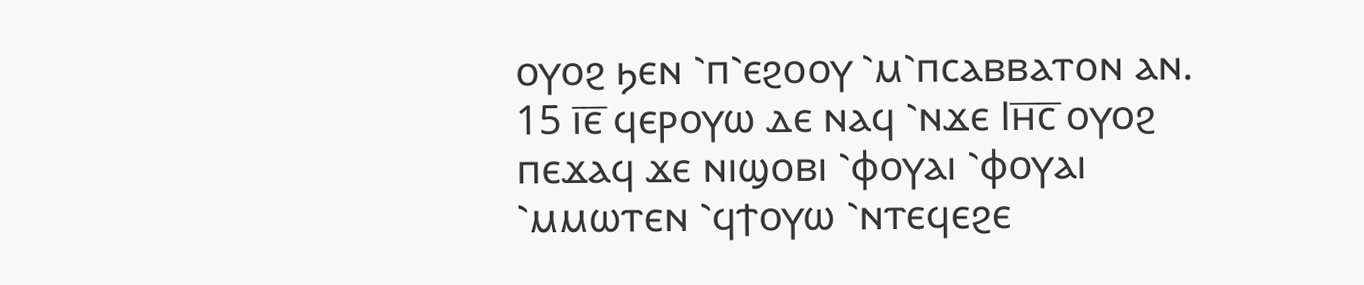ⲟⲩⲟϩ ϧⲉⲛ ⳿ⲡ⳿ⲉϩⲟⲟⲩ ⳿ⲙ⳿ⲡⲥⲁⲃⲃⲁⲧⲟⲛ ⲁⲛ.
15 ⲓ̅ⲉ̅ ϥⲉⲣⲟⲩⲱ ⲇⲉ ⲛⲁϥ ⳿ⲛϫⲉ Ⲓⲏ̅ⲥ̅ ⲟⲩⲟϩ ⲡⲉϫⲁϥ ϫⲉ ⲛⲓϣⲟⲃⲓ ⳿ⲫⲟⲩⲁⲓ ⳿ⲫⲟⲩⲁⲓ ⳿ⲙⲙⲱⲧⲉⲛ ⳿ϥϯⲟⲩⲱ ⳿ⲛⲧⲉϥⲉϩⲉ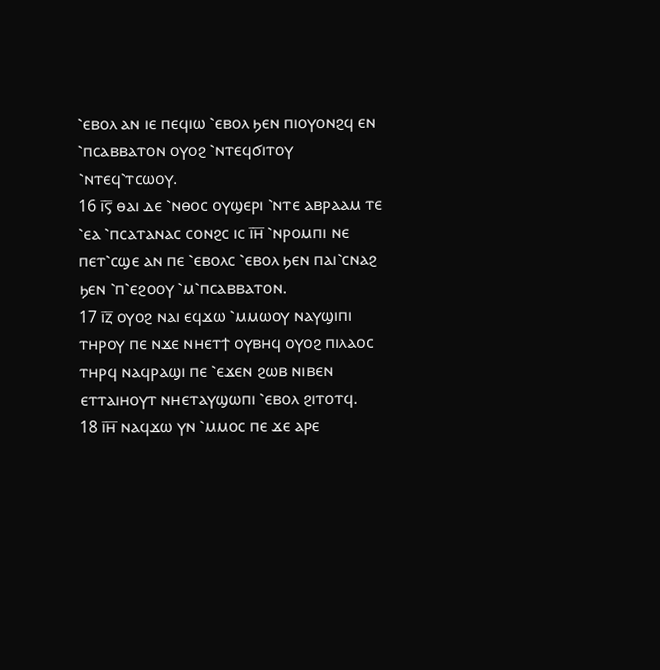⳿ⲉⲃⲟⲗ ⲁⲛ ⲓⲉ ⲡⲉϥⲓⲱ ⳿ⲉⲃⲟⲗ ϧⲉⲛ ⲡⲓⲟⲩⲟⲛϩϥ ⲉⲛ ⳿ⲡⲥⲁⲃⲃⲁⲧⲟⲛ ⲟⲩⲟϩ ⳿ⲛⲧⲉϥϭⲓⲧⲟⲩ ⳿ⲛⲧⲉϥ⳿ⲧⲥⲱⲟⲩ.
16 ⲓ̅ⲋ̅ ⲑⲁⲓ ⲇⲉ ⳿ⲛⲑⲟⲥ ⲟⲩϣⲉⲣⲓ ⳿ⲛⲧⲉ ⲁⲃⲣⲁⲁⲙ ⲧⲉ ⳿ⲉⲁ ⳿ⲡⲥⲁⲧⲁⲛⲁⲥ ⲥⲟⲛϩⲥ ⲓⲥ ⲓ̅ⲏ̅ ⳿ⲛⲣⲟⲙⲡⲓ ⲛⲉ ⲡⲉⲧ⳿ⲥϣⲉ ⲁⲛ ⲡⲉ ⳿ⲉⲃⲟⲗⲥ ⳿ⲉⲃⲟⲗ ϧⲉⲛ ⲡⲁⲓ⳿ⲥⲛⲁϩ ϧⲉⲛ ⳿ⲡ⳿ⲉϩⲟⲟⲩ ⳿ⲙ⳿ⲡⲥⲁⲃⲃⲁⲧⲟⲛ.
17 ⲓ̅ⲍ̅ ⲟⲩⲟϩ ⲛⲁⲓ ⲉϥϫⲱ ⳿ⲙⲙⲱⲟⲩ ⲛⲁⲩϣⲓⲡⲓ ⲧⲏⲣⲟⲩ ⲡⲉ ⲛϫⲉ ⲛⲏⲉⲧϯ ⲟⲩⲃⲏϥ ⲟⲩⲟϩ ⲡⲓⲗⲁⲟⲥ ⲧⲏⲣϥ ⲛⲁϥⲣⲁϣⲓ ⲡⲉ ⳿ⲉϫⲉⲛ ϩⲱⲃ ⲛⲓⲃⲉⲛ ⲉⲧⲧⲁⲓⲏⲟⲩⲧ ⲛⲏⲉⲧⲁⲩϣⲱⲡⲓ ⳿ⲉⲃⲟⲗ ϩⲓⲧⲟⲧϥ.
18 ⲓ̅ⲏ̅ ⲛⲁϥϫⲱ ⲩⲛ ⳿ⲙⲙⲟⲥ ⲡⲉ ϫⲉ ⲁⲣⲉ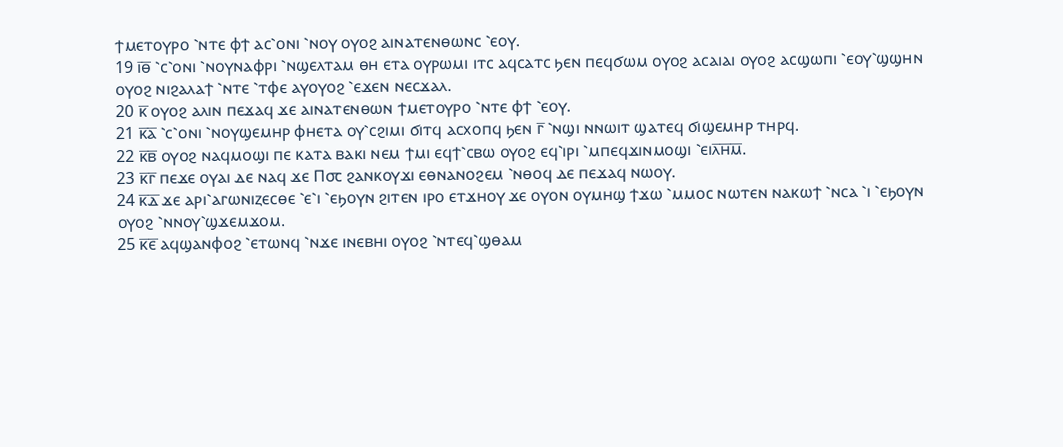ϯⲙⲉⲧⲟⲩⲣⲟ ⳿ⲛⲧⲉ ⲫϯ ⲁⲥ⳿ⲟⲛⲓ ⳿ⲛⲟⲩ ⲟⲩⲟϩ ⲁⲓⲛⲁⲧⲉⲛⲑⲱⲛⲥ ⳿ⲉⲟⲩ.
19 ⲓ̅ⲑ̅ ⳿ⲥ⳿ⲟⲛⲓ ⳿ⲛⲟⲩⲛⲁⲫⲣⲓ ⳿ⲛϣⲉⲗⲧⲁⲙ ⲑⲏ ⲉⲧⲁ ⲟⲩⲣⲱⲙⲓ ⲓⲧⲥ ⲁϥⲥⲁⲧⲥ ϧⲉⲛ ⲡⲉϥϭⲱⲙ ⲟⲩⲟϩ ⲁⲥⲁⲓⲁⲓ ⲟⲩⲟϩ ⲁⲥϣⲱⲡⲓ ⳿ⲉⲟⲩ⳿ϣϣⲏⲛ ⲟⲩⲟϩ ⲛⲓϩⲁⲗⲁϯ ⳿ⲛⲧⲉ ⳿ⲧⲫⲉ ⲁⲩⲟⲩⲟϩ ⳿ⲉϫⲉⲛ ⲛⲉⲥϫⲁⲗ.
20 ⲕ̅ ⲟⲩⲟϩ ⲁⲗⲓⲛ ⲡⲉϫⲁϥ ϫⲉ ⲁⲓⲛⲁⲧⲉⲛⲑⲱⲛ ϯⲙⲉⲧⲟⲩⲣⲟ ⳿ⲛⲧⲉ ⲫϯ ⳿ⲉⲟⲩ.
21 ⲕ̅ⲁ̅ ⳿ⲥ⳿ⲟⲛⲓ ⳿ⲛⲟⲩϣⲉⲙⲏⲣ ⲫⲏⲉⲧⲁ ⲟⲩ⳿ⲥϩⲓⲙⲓ ϭⲓⲧϥ ⲁⲥⲭⲟⲡϥ ϧⲉⲛ ⲅ̅ ⳿ⲛϣⲓ ⲛⲛⲱⲓⲧ ϣⲁⲧⲉϥ ϭⲓϣⲉⲙⲏⲣ ⲧⲏⲣϥ.
22 ⲕ̅ⲃ̅ ⲟⲩⲟϩ ⲛⲁϥⲙⲟϣⲓ ⲡⲉ ⲕⲁⲧⲁ ⲃⲁⲕⲓ ⲛⲉⲙ ϯⲙⲓ ⲉϥϯ⳿ⲥⲃⲱ ⲟⲩⲟϩ ⲉϥ⳿ⲓⲣⲓ ⳿ⲙⲡⲉϥϫⲓⲛⲙⲟϣⲓ ⳿ⲉⲓⲗ̅ⲏ̅ⲙ̅.
23 ⲕ̅ⲅ̅ ⲡⲉϫⲉ ⲟⲩⲁⲓ ⲇⲉ ⲛⲁϥ ϫⲉ Ⲡ⳪ ϩⲁⲛⲕⲟⲩϫⲓ ⲉⲑⲛⲁⲛⲟϩⲉⲙ ⳿ⲛⲑⲟϥ ⲇⲉ ⲡⲉϫⲁϥ ⲛⲱⲟⲩ.
24 ⲕ̅ⲇ̅ ϫⲉ ⲁⲣⲓ⳿ⲁⲅⲱⲛⲓⲍⲉⲥⲑⲉ ⳿ⲉ⳿ⲓ ⳿ⲉϧⲟⲩⲛ ϩⲓⲧⲉⲛ ⲓⲣⲟ ⲉⲧϫⲏⲟⲩ ϫⲉ ⲟⲩⲟⲛ ⲟⲩⲙⲏϣ ϯϫⲱ ⳿ⲙⲙⲟⲥ ⲛⲱⲧⲉⲛ ⲛⲁⲕⲱϯ ⳿ⲛⲥⲁ ⳿ⲓ ⳿ⲉϧⲟⲩⲛ ⲟⲩⲟϩ ⳿ⲛⲛⲟⲩ⳿ϣϫⲉⲙϫⲟⲙ.
25 ⲕ̅ⲉ̅ ⲁϥϣⲁⲛⲫⲟϩ ⳿ⲉⲧⲱⲛϥ ⳿ⲛϫⲉ ⲓⲛⲉⲃⲏⲓ ⲟⲩⲟϩ ⳿ⲛⲧⲉϥ⳿ϣⲑⲁⲙ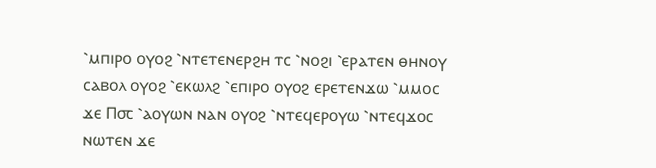⳿ⲙⲡⲓⲣⲟ ⲟⲩⲟϩ ⳿ⲛⲧⲉⲧⲉⲛⲉⲣϩⲏ ⲧⲥ ⳿ⲛⲟϩⲓ ⳿ⲉⲣⲁⲧⲉⲛ ⲑⲏⲛⲟⲩ ⲥⲁⲃⲟⲗ ⲟⲩⲟϩ ⳿ⲉⲕⲱⲗϩ ⳿ⲉⲡⲓⲣⲟ ⲟⲩⲟϩ ⲉⲣⲉⲧⲉⲛϫⲱ ⳿ⲙⲙⲟⲥ ϫⲉ Ⲡ⳪ ⳿ⲁⲟⲩⲱⲛ ⲛⲁⲛ ⲟⲩⲟϩ ⳿ⲛⲧⲉϥⲉⲣⲟⲩⲱ ⳿ⲛⲧⲉϥϫⲟⲥ ⲛⲱⲧⲉⲛ ϫⲉ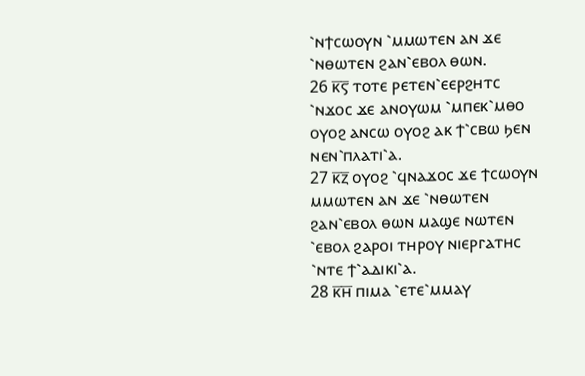⳿ⲛϯⲥⲱⲟⲩⲛ ⳿ⲙⲙⲱⲧⲉⲛ ⲁⲛ ϫⲉ ⳿ⲛⲑⲱⲧⲉⲛ ϩⲁⲛ⳿ⲉⲃⲟⲗ ⲑⲱⲛ.
26 ⲕ̅ⲋ̅ ⲧⲟⲧⲉ ⲣⲉⲧⲉⲛ⳿ⲉⲉⲣϩⲏⲧⲥ ⳿ⲛϫⲟⲥ ϫⲉ ⲁⲛⲟⲩⲱⲙ ⳿ⲙⲡⲉⲕ⳿ⲙⲑⲟ ⲟⲩⲟϩ ⲁⲛⲥⲱ ⲟⲩⲟϩ ⲁⲕ ϯ⳿ⲥⲃⲱ ϧⲉⲛ ⲛⲉⲛ⳿ⲡⲗⲁⲧⲓ⳿ⲁ.
27 ⲕ̅ⲍ̅ ⲟⲩⲟϩ ⳿ϥⲛⲁϫⲟⲥ ϫⲉ ϯⲥⲱⲟⲩⲛ ⲙⲙⲱⲧⲉⲛ ⲁⲛ ϫⲉ ⳿ⲛⲑⲱⲧⲉⲛ ϩⲁⲛ⳿ⲉⲃⲟⲗ ⲑⲱⲛ ⲙⲁϣⲉ ⲛⲱⲧⲉⲛ ⳿ⲉⲃⲟⲗ ϩⲁⲣⲟⲓ ⲧⲏⲣⲟⲩ ⲛⲓⲉⲣⲅⲁⲧⲏⲥ ⳿ⲛⲧⲉ ϯ⳿ⲁⲇⲓⲕⲓ⳿ⲁ.
28 ⲕ̅ⲏ̅ ⲡⲓⲙⲁ ⳿ⲉⲧⲉ⳿ⲙⲙⲁⲩ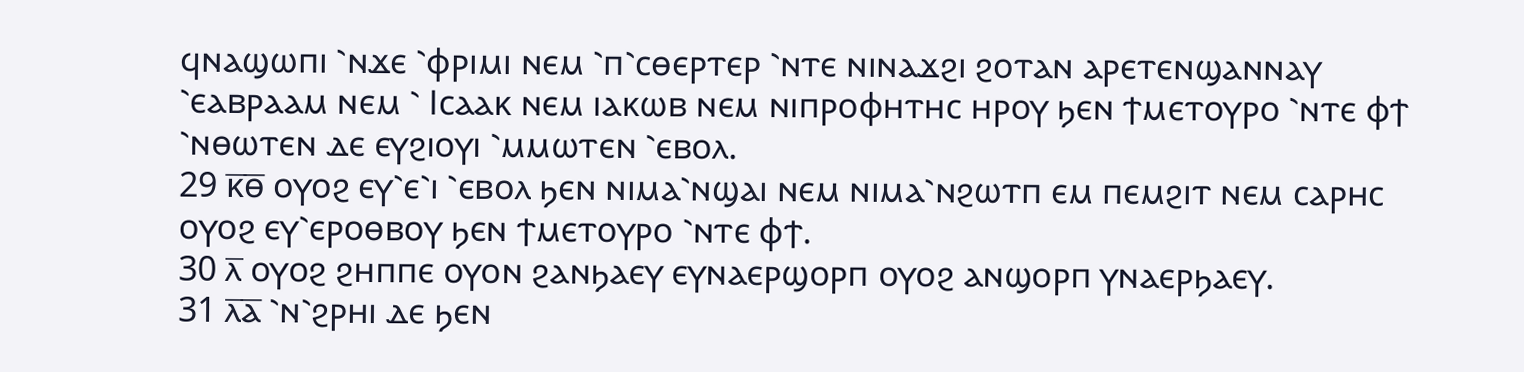ϥⲛⲁϣⲱⲡⲓ ⳿ⲛϫⲉ ⳿ⲫⲣⲓⲙⲓ ⲛⲉⲙ ⳿ⲡ⳿ⲥⲑⲉⲣⲧⲉⲣ ⳿ⲛⲧⲉ ⲛⲓⲛⲁϫϩⲓ ϩⲟⲧⲁⲛ ⲁⲣⲉⲧⲉⲛϣⲁⲛⲛⲁⲩ ⳿ⲉⲁⲃⲣⲁⲁⲙ ⲛⲉⲙ ⳿ Ⲓⲥⲁⲁⲕ ⲛⲉⲙ ⲓⲁⲕⲱⲃ ⲛⲉⲙ ⲛⲓⲡⲣⲟⲫⲏⲧⲏⲥ ⲏⲣⲟⲩ ϧⲉⲛ ϯⲙⲉⲧⲟⲩⲣⲟ ⳿ⲛⲧⲉ ⲫϯ ⳿ⲛⲑⲱⲧⲉⲛ ⲇⲉ ⲉⲩϩⲓⲟⲩⲓ ⳿ⲙⲙⲱⲧⲉⲛ ⳿ⲉⲃⲟⲗ.
29 ⲕ̅ⲑ̅ ⲟⲩⲟϩ ⲉⲩ⳿ⲉ⳿ⲓ ⳿ⲉⲃⲟⲗ ϧⲉⲛ ⲛⲓⲙⲁ⳿ⲛϣⲁⲓ ⲛⲉⲙ ⲛⲓⲙⲁ⳿ⲛϩⲱⲧⲡ ⲉⲙ ⲡⲉⲙϩⲓⲧ ⲛⲉⲙ ⲥⲁⲣⲏⲥ ⲟⲩⲟϩ ⲉⲩ⳿ⲉⲣⲟⲑⲃⲟⲩ ϧⲉⲛ ϯⲙⲉⲧⲟⲩⲣⲟ ⳿ⲛⲧⲉ ⲫϯ.
30 ⲗ̅ ⲟⲩⲟϩ ϩⲏⲡⲡⲉ ⲟⲩⲟⲛ ϩⲁⲛϧⲁⲉⲩ ⲉⲩⲛⲁⲉⲣϣⲟⲣⲡ ⲟⲩⲟϩ ⲁⲛϣⲟⲣⲡ ⲩⲛⲁⲉⲣϧⲁⲉⲩ.
31 ⲗ̅ⲁ̅ ⳿ⲛ⳿ϩⲣⲏⲓ ⲇⲉ ϧⲉⲛ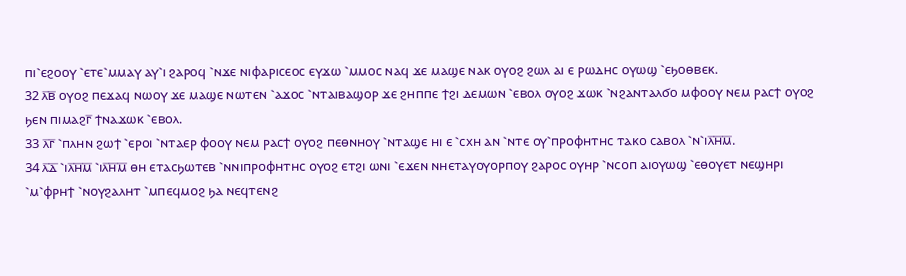ⲡⲓ⳿ⲉϩⲟⲟⲩ ⳿ⲉⲧⲉ⳿ⲙⲙⲁⲩ ⲁⲩ⳿ⲓ ϩⲁⲣⲟϥ ⳿ⲛϫⲉ ⲛⲓⲫⲁⲣⲓⲥⲉⲟⲥ ⲉⲩϫⲱ ⳿ⲙⲙⲟⲥ ⲛⲁϥ ϫⲉ ⲙⲁϣⲉ ⲛⲁⲕ ⲟⲩⲟϩ ϩⲱⲗ ⲁⲓ ⲉ ⲣⲱⲇⲏⲥ ⲟⲩⲱϣ ⳿ⲉϧⲟⲑⲃⲉⲕ.
32 ⲗ̅ⲃ̅ ⲟⲩⲟϩ ⲡⲉϫⲁϥ ⲛⲱⲟⲩ ϫⲉ ⲙⲁϣⲉ ⲛⲱⲧⲉⲛ ⳿ⲁϫⲟⲥ ⳿ⲛⲧⲁⲓⲃⲁϣⲟⲣ ϫⲉ ϩⲏⲡⲡⲉ ϯϩⲓ ⲇⲉⲙⲱⲛ ⳿ⲉⲃⲟⲗ ⲟⲩⲟϩ ϫⲱⲕ ⳿ⲛϩⲁⲛⲧⲁⲗϭⲟ ⲙⲫⲟⲟⲩ ⲛⲉⲙ ⲣⲁⲥϯ ⲟⲩⲟϩ ϧⲉⲛ ⲡⲓⲙⲁϩⲅ̅ ϯⲛⲁϫⲱⲕ ⳿ⲉⲃⲟⲗ.
33 ⲗ̅ⲅ̅ ⳿ⲡⲗⲏⲛ ϩⲱϯ ⳿ⲉⲣⲟⲓ ⳿ⲛⲧⲁⲉⲣ ⲫⲟⲟⲩ ⲛⲉⲙ ⲣⲁⲥϯ ⲟⲩⲟϩ ⲡⲉⲑⲛⲏⲟⲩ ⳿ⲛⲧⲁϣⲉ ⲏⲓ ⲉ ⳿ⲥⲭⲏ ⲁⲛ ⳿ⲛⲧⲉ ⲟⲩ⳿ⲡⲣⲟⲫⲏⲧⲏⲥ ⲧⲁⲕⲟ ⲥⲁⲃⲟⲗ ⳿ⲛ⳿ⲓⲗ̅ⲏ̅ⲙ̅.
34 ⲗ̅ⲇ̅ ⳿ⲓⲗ̅ⲏ̅ⲙ̅ ⳿ⲓⲗ̅ⲏ̅ⲙ̅ ⲑⲏ ⲉⲧⲁⲥϧⲱⲧⲉⲃ ⳿ⲛⲛⲓⲡⲣⲟⲫⲏⲧⲏⲥ ⲟⲩⲟϩ ⲉⲧϩⲓ ⲱⲛⲓ ⳿ⲉϫⲉⲛ ⲛⲏⲉⲧⲁⲩⲟⲩⲟⲣⲡⲟⲩ ϩⲁⲣⲟⲥ ⲟⲩⲏⲣ ⳿ⲛⲥⲟⲡ ⲁⲓⲟⲩⲱϣ ⳿ⲉⲑⲟⲩⲉⲧ ⲛⲉϣⲏⲣⲓ ⳿ⲙ⳿ⲫⲣⲏϯ ⳿ⲛⲟⲩϩⲁⲗⲏⲧ ⳿ⲙⲡⲉϥⲙⲟϩ ϧⲁ ⲛⲉϥⲧⲉⲛϩ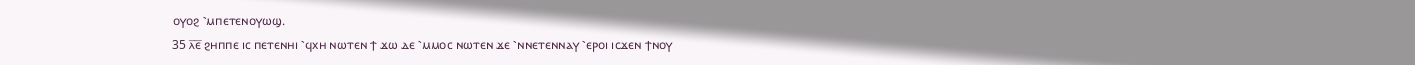ⲟⲩⲟϩ ⳿ⲙⲡⲉⲧⲉⲛⲟⲩⲱϣ.
35 ⲗ̅ⲉ̅ ϩⲏⲡⲡⲉ ⲓⲥ ⲡⲉⲧⲉⲛⲏⲓ ⳿ϥⲭⲏ ⲛⲱⲧⲉⲛ ϯ ϫⲱ ⲇⲉ ⳿ⲙⲙⲟⲥ ⲛⲱⲧⲉⲛ ϫⲉ ⳿ⲛⲛⲉⲧⲉⲛⲛⲁⲩ ⳿ⲉⲣⲟⲓ ⲓⲥϫⲉⲛ ϯⲛⲟⲩ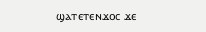ϣⲁⲧⲉⲧⲉⲛϫⲟⲥ ϫⲉ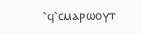⳿ϥ⳿ⲥⲙⲁⲣⲱⲟⲩⲧ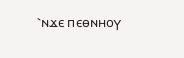⳿ⲛϫⲉ ⲡⲉⲑⲛⲏⲟⲩ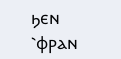ϧⲉⲛ ⳿ⲫⲣⲁⲛ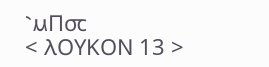⳿ⲙⲠ⳪
< ⲖⲞⲨⲔⲞⲚ 13 >